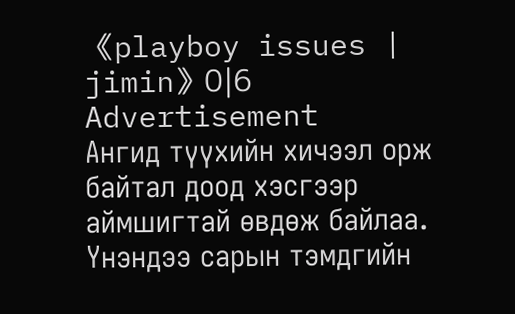《playboy issues | jimin》0|6
Advertisement
Ангид түүхийн хичээл орж байтал доод хэсгээр аймшигтай өвдөж байлаа. Үнэндээ сарын тэмдгийн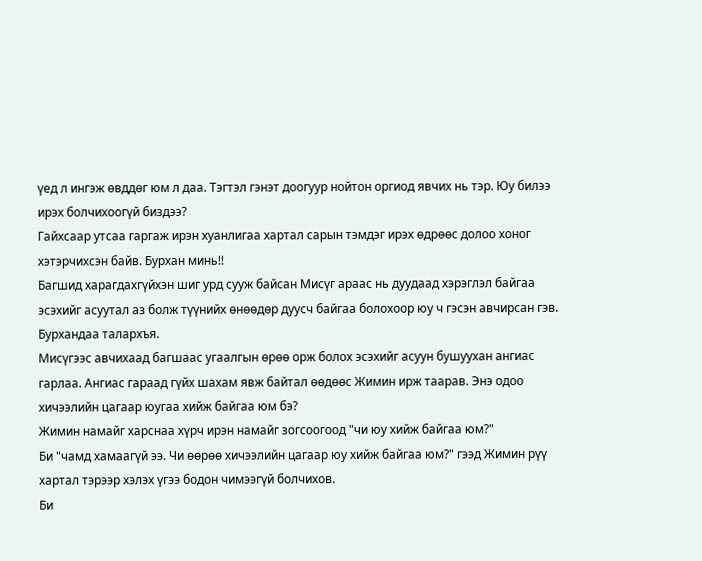үед л ингэж өвддөг юм л даа. Тэгтэл гэнэт доогуур нойтон оргиод явчих нь тэр. Юу билээ ирэх болчихоогүй биздээ?
Гайхсаар утсаа гаргаж ирэн хуанлигаа хартал сарын тэмдэг ирэх өдрөөс долоо хоног хэтэрчихсэн байв. Бурхан минь!!
Багшид харагдахгүйхэн шиг урд сууж байсан Мисүг араас нь дуудаад хэрэглэл байгаа эсэхийг асуутал аз болж түүнийх өнөөдөр дуусч байгаа болохоор юу ч гэсэн авчирсан гэв. Бурхандаа талархъя.
Мисүгээс авчихаад багшаас угаалгын өрөө орж болох эсэхийг асуун бушуухан ангиас гарлаа. Ангиас гараад гүйх шахам явж байтал өөдөөс Жимин ирж таарав. Энэ одоо хичээлийн цагаар юугаа хийж байгаа юм бэ?
Жимин намайг харснаа хүрч ирэн намайг зогсоогоод "чи юу хийж байгаа юм?"
Би "чамд хамаагүй ээ. Чи өөрөө хичээлийн цагаар юу хийж байгаа юм?" гээд Жимин рүү хартал тэрээр хэлэх үгээ бодон чимээгүй болчихов.
Би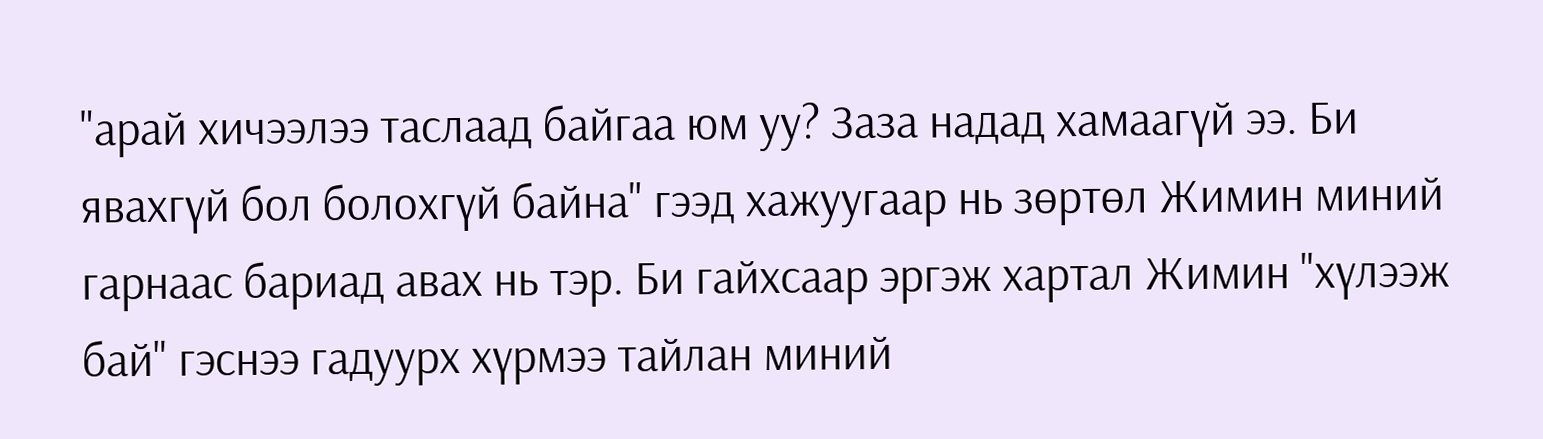"арай хичээлээ таслаад байгаа юм уу? Заза надад хамаагүй ээ. Би явахгүй бол болохгүй байна" гээд хажуугаар нь зөртөл Жимин миний гарнаас бариад авах нь тэр. Би гайхсаар эргэж хартал Жимин "хүлээж бай" гэснээ гадуурх хүрмээ тайлан миний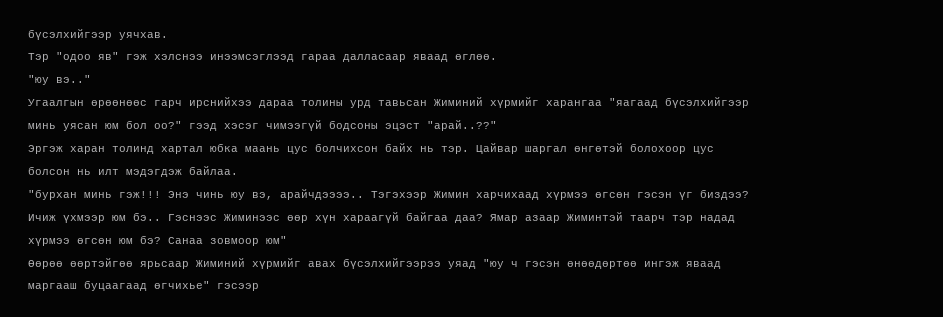бүсэлхийгээр уячхав.
Тэр "одоо яв" гэж хэлснээ инээмсэглээд гараа далласаар яваад өглөө.
"юу вэ.."
Угаалгын өрөөнөөс гарч ирснийхээ дараа толины урд тавьсан Жиминий хүрмийг харангаа "яагаад бүсэлхийгээр минь уясан юм бол оо?" гээд хэсэг чимээгүй бодсоны эцэст "арай..??"
Эргэж харан толинд хартал юбка маань цус болчихсон байх нь тэр. Цайвар шаргал өнгөтэй болохоор цус болсон нь илт мэдэгдэж байлаа.
"бурхан минь гэж!!! Энэ чинь юу вэ, арайчдээээ.. Тэгэхээр Жимин харчихаад хүрмээ өгсөн гэсэн үг биздээ? Ичиж үхмээр юм бэ.. Гэснээс Жиминээс өөр хүн хараагүй байгаа даа? Ямар азаар Жиминтэй таарч тэр надад хүрмээ өгсөн юм бэ? Санаа зовмоор юм"
Өөрөө өөртэйгөө ярьсаар Жиминий хүрмийг авах бүсэлхийгээрээ уяад "юу ч гэсэн өнөөдөртөө ингэж яваад маргааш буцаагаад өгчихье" гэсээр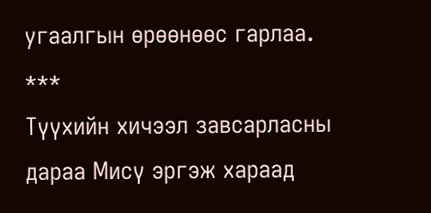угаалгын өрөөнөөс гарлаа.
***
Түүхийн хичээл завсарласны дараа Мисү эргэж хараад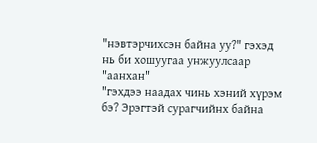"нэвтэрчихсэн байна уу?" гэхэд нь би хошуугаа унжуулсаар "аанхан"
"гэхдээ наадах чинь хэний хүрэм бэ? Эрэгтэй сурагчийнх байна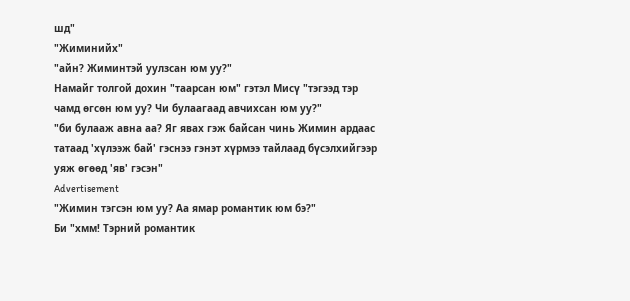шд"
"Жиминийх"
"айн? Жиминтэй уулзсан юм уу?"
Намайг толгой дохин "таарсан юм" гэтэл Мисү "тэгээд тэр чамд өгсөн юм уу? Чи булаагаад авчихсан юм уу?"
"би булааж авна аа? Яг явах гэж байсан чинь Жимин ардаас татаад 'хүлээж бай' гэснээ гэнэт хүрмээ тайлаад бүсэлхийгээр уяж өгөөд 'яв' гэсэн"
Advertisement
"Жимин тэгсэн юм уу? Аа ямар романтик юм бэ?"
Би "хмм! Тэрний романтик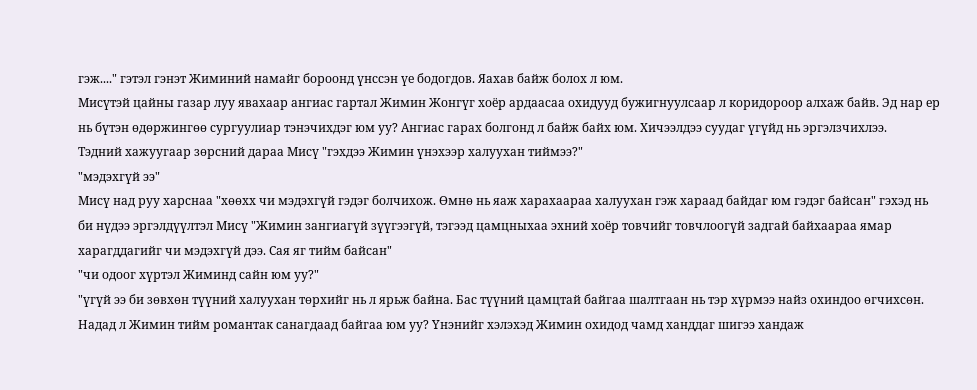гэж...." гэтэл гэнэт Жиминий намайг бороонд үнссэн үе бодогдов. Яахав байж болох л юм.
Мисүтэй цайны газар луу явахаар ангиас гартал Жимин Жонгүг хоёр ардаасаа охидууд бужигнуулсаар л коридороор алхаж байв. Эд нар ер нь бүтэн өдөржингөө сургуулиар тэнэчихдэг юм уу? Ангиас гарах болгонд л байж байх юм. Хичээлдээ суудаг үгүйд нь эргэлзчихлээ.
Тэдний хажуугаар зөрсний дараа Мисү "гэхдээ Жимин үнэхээр халуухан тиймээ?"
"мэдэхгүй ээ"
Мисү над руу харснаа "хөөхх чи мэдэхгүй гэдэг болчихож. Өмнө нь яаж харахаараа халуухан гэж хараад байдаг юм гэдэг байсан" гэхэд нь би нүдээ эргэлдүүлтэл Мисү "Жимин зангиагүй зүүгээгүй, тэгээд цамцныхаа эхний хоёр товчийг товчлоогүй задгай байхаараа ямар харагддагийг чи мэдэхгүй дээ. Сая яг тийм байсан"
"чи одоог хүртэл Жиминд сайн юм уу?"
"үгүй ээ би зөвхөн түүний халуухан төрхийг нь л ярьж байна. Бас түүний цамцтай байгаа шалтгаан нь тэр хүрмээ найз охиндоо өгчихсөн. Надад л Жимин тийм романтак санагдаад байгаа юм уу? Үнэнийг хэлэхэд Жимин охидод чамд ханддаг шигээ хандаж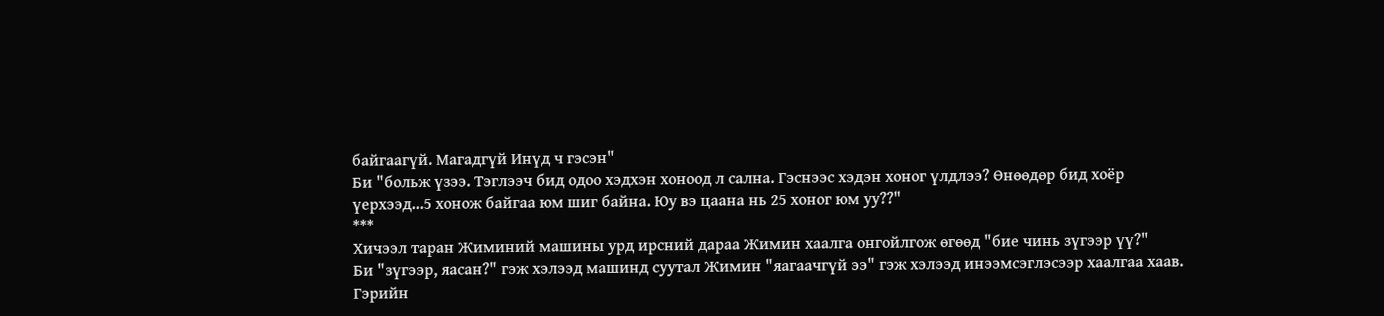байгаагүй. Магадгүй Инүд ч гэсэн"
Би "больж үзээ. Тэглээч бид одоо хэдхэн хоноод л сална. Гэснээс хэдэн хоног үлдлээ? Өнөөдөр бид хоёр үерхээд...5 хонож байгаа юм шиг байна. Юу вэ цаана нь 25 хоног юм уу??"
***
Хичээл таран Жиминий машины урд ирсний дараа Жимин хаалга онгойлгож өгөөд "бие чинь зүгээр үү?"
Би "зүгээр, яасан?" гэж хэлээд машинд суутал Жимин "яагаачгүй ээ" гэж хэлээд инээмсэглэсээр хаалгаа хаав.
Гэрийн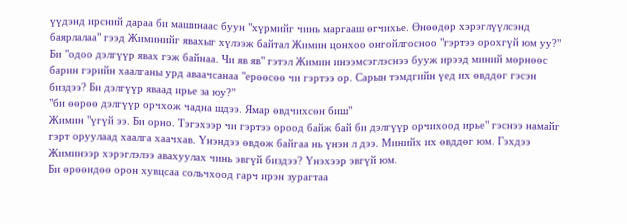үүдэнд ирсний дараа би машинаас буун "хүрмийг чинь маргааш өгчихье. Өнөөдөр хэрэглүүлсэнд баярлалаа" гээд Жиминийг явахыг хүлээж байтал Жимин цонхоо онгойлгосноо "гэртээ орохгүй юм уу?"
Би "одоо дэлгүүр явах гэж байнаа. Чи яв яв" гэтэл Жимин инээмсэглэснээ бууж ирээд миний мөрнөөс барин гэрийн хаалганы урд аваачсанаа "ерөөсөө чи гэртээ ор. Сарын тэмдгийн үед их өвддөг гэсэн биздээ? Би дэлгүүр яваад ирье за юу?"
"би өөрөө дэлгүүр орчхож чадна шдээ. Ямар өвдчихсөн биш"
Жимин "үгүй ээ. Би орно. Тэгэхээр чи гэртээ ороод байж бай би дэлгүүр орчихоод ирье" гэснээ намайг гэрт оруулаад хаалга хаачхав. Үнэндээ өвдөж байгаа нь үнэн л дээ. Минийх их өвддөг юм. Гэхдээ Жиминээр хэрэглэлээ авахуулах чинь эвгүй биздээ? Үнэхээр эвгүй юм.
Би өрөөндөө орон хувцсаа сольчхоод гарч ирэн зурагтаа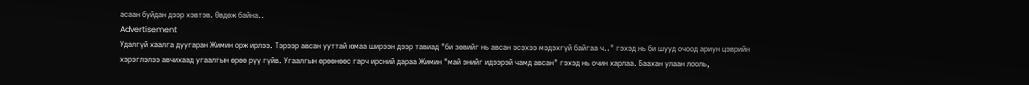асаан буйдан дээр хэвтэв. Өвдөж байна..
Advertisement
Удалгүй хаалга дуугаран Жимин орж ирлээ. Тэрээр авсан ууттай юмаа ширээн дээр тавиад "би зөвийг нь авсан эсэхээ мэдэхгүй байгаа ч.." гэхэд нь би шууд очоод ариун цэврийн хэрэглэлээ авчихаад угаалгын өрөө рүү гүйв. Угаалгын өрөөнөөс гарч ирсний дараа Жимин "май энийг идээрэй чамд авсан" гэхэд нь очин харлаа. Баахан улаан лооль,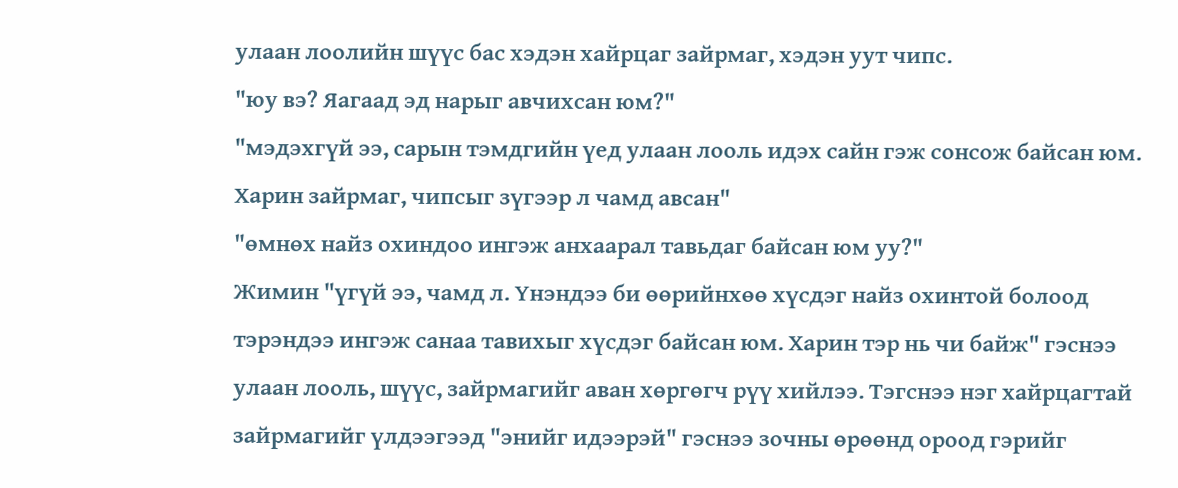улаан лоолийн шүүс бас хэдэн хайрцаг зайрмаг, хэдэн уут чипс.
"юу вэ? Яагаад эд нарыг авчихсан юм?"
"мэдэхгүй ээ, сарын тэмдгийн үед улаан лооль идэх сайн гэж сонсож байсан юм. Харин зайрмаг, чипсыг зүгээр л чамд авсан"
"өмнөх найз охиндоо ингэж анхаарал тавьдаг байсан юм уу?"
Жимин "үгүй ээ, чамд л. Үнэндээ би өөрийнхөө хүсдэг найз охинтой болоод тэрэндээ ингэж санаа тавихыг хүсдэг байсан юм. Харин тэр нь чи байж" гэснээ улаан лооль, шүүс, зайрмагийг аван хөргөгч рүү хийлээ. Тэгснээ нэг хайрцагтай зайрмагийг үлдээгээд "энийг идээрэй" гэснээ зочны өрөөнд ороод гэрийг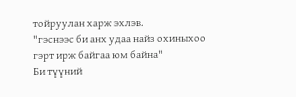тойруулан харж эхлэв.
"гэснээс би анх удаа найз охиныхоо гэрт ирж байгаа юм байна"
Би түүний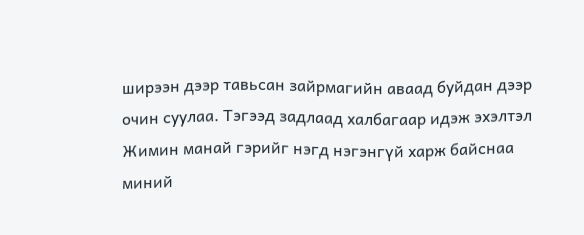ширээн дээр тавьсан зайрмагийн аваад буйдан дээр очин суулаа. Тэгээд задлаад халбагаар идэж эхэлтэл Жимин манай гэрийг нэгд нэгэнгүй харж байснаа миний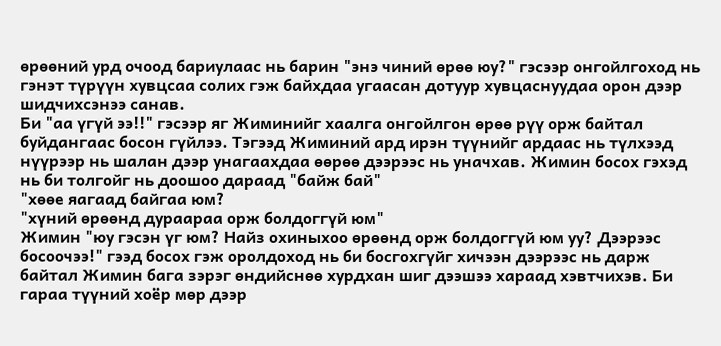өрөөний урд очоод бариулаас нь барин "энэ чиний өрөө юу?" гэсээр онгойлгоход нь гэнэт түрүүн хувцсаа солих гэж байхдаа угаасан дотуур хувцаснуудаа орон дээр шидчихсэнээ санав.
Би "аа үгүй ээ!!" гэсээр яг Жиминийг хаалга онгойлгон өрөө рүү орж байтал буйдангаас босон гүйлээ. Тэгээд Жиминий ард ирэн түүнийг ардаас нь түлхээд нүүрээр нь шалан дээр унагаахдаа өөрөө дээрээс нь уначхав. Жимин босох гэхэд нь би толгойг нь доошоо дараад "байж бай"
"хөөе яагаад байгаа юм?
"хүний өрөөнд дураараа орж болдоггүй юм"
Жимин "юу гэсэн үг юм? Найз охиныхоо өрөөнд орж болдоггүй юм уу? Дээрээс босоочээ!" гээд босох гэж оролдоход нь би босгохгүйг хичээн дээрээс нь дарж байтал Жимин бага зэрэг өндийснөө хурдхан шиг дээшээ хараад хэвтчихэв. Би гараа түүний хоёр мөр дээр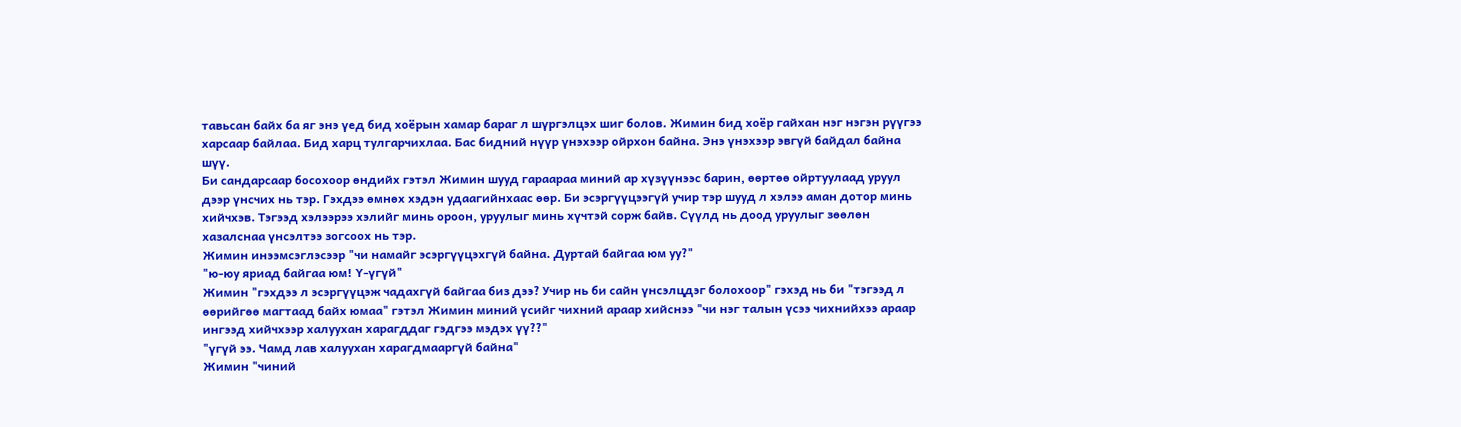тавьсан байх ба яг энэ үед бид хоёрын хамар бараг л шүргэлцэх шиг болов. Жимин бид хоёр гайхан нэг нэгэн рүүгээ харсаар байлаа. Бид харц тулгарчихлаа. Бас бидний нүүр үнэхээр ойрхон байна. Энэ үнэхээр эвгүй байдал байна шүү.
Би сандарсаар босохоор өндийх гэтэл Жимин шууд гараараа миний ар хүзүүнээс барин, өөртөө ойртуулаад уруул дээр үнсчих нь тэр. Гэхдээ өмнөх хэдэн удаагийнхаас өөр. Би эсэргүүцээгүй учир тэр шууд л хэлээ аман дотор минь хийчхэв. Тэгээд хэлээрээ хэлийг минь ороон, уруулыг минь хүчтэй сорж байв. Сүүлд нь доод уруулыг зөөлөн хазалснаа үнсэлтээ зогсоох нь тэр.
Жимин инээмсэглэсээр "чи намайг эсэргүүцэхгүй байна. Дуртай байгаа юм уу?"
"ю-юу яриад байгаа юм! Ү-үгүй"
Жимин "гэхдээ л эсэргүүцэж чадахгүй байгаа биз дээ? Учир нь би сайн үнсэлцдэг болохоор" гэхэд нь би "тэгээд л өөрийгөө магтаад байх юмаа" гэтэл Жимин миний үсийг чихний араар хийснээ "чи нэг талын үсээ чихнийхээ араар ингээд хийчхээр халуухан харагддаг гэдгээ мэдэх үү??"
"үгүй ээ. Чамд лав халуухан харагдмааргүй байна"
Жимин "чиний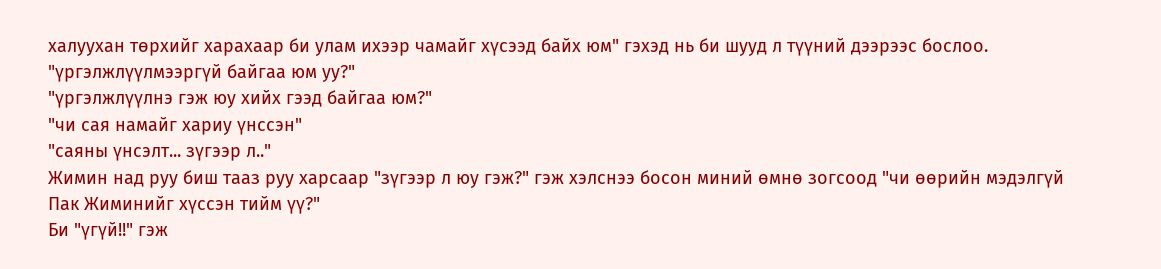халуухан төрхийг харахаар би улам ихээр чамайг хүсээд байх юм" гэхэд нь би шууд л түүний дээрээс бослоо.
"үргэлжлүүлмээргүй байгаа юм уу?"
"үргэлжлүүлнэ гэж юу хийх гээд байгаа юм?"
"чи сая намайг хариу үнссэн"
"саяны үнсэлт... зүгээр л.."
Жимин над руу биш тааз руу харсаар "зүгээр л юу гэж?" гэж хэлснээ босон миний өмнө зогсоод "чи өөрийн мэдэлгүй Пак Жиминийг хүссэн тийм үү?"
Би "үгүй!!" гэж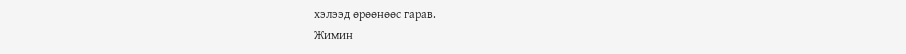хэлээд өрөөнөөс гарав.
Жимин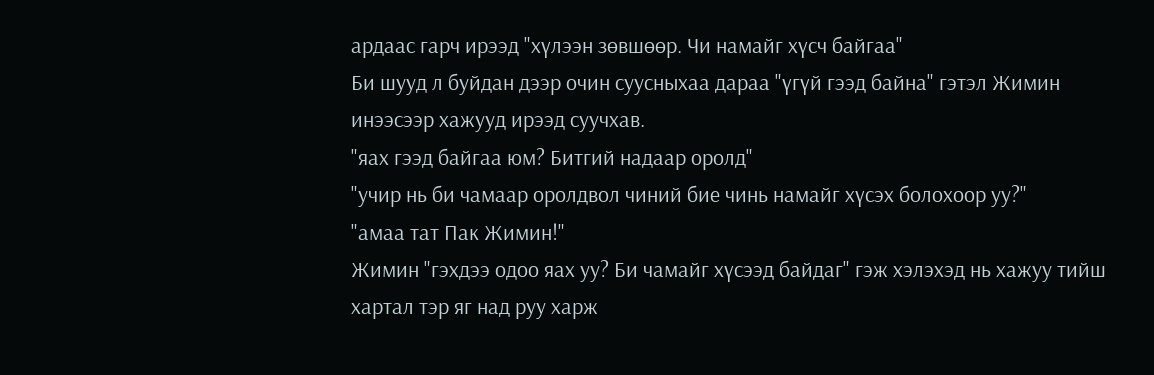ардаас гарч ирээд "хүлээн зөвшөөр. Чи намайг хүсч байгаа"
Би шууд л буйдан дээр очин суусныхаа дараа "үгүй гээд байна" гэтэл Жимин инээсээр хажууд ирээд суучхав.
"яах гээд байгаа юм? Битгий надаар оролд"
"учир нь би чамаар оролдвол чиний бие чинь намайг хүсэх болохоор уу?"
"амаа тат Пак Жимин!"
Жимин "гэхдээ одоо яах уу? Би чамайг хүсээд байдаг" гэж хэлэхэд нь хажуу тийш хартал тэр яг над руу харж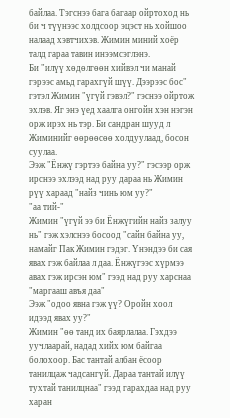байлаа. Тэгснээ бага багаар ойртоход нь би ч түүнээс холдсоор эцэст нь хойшоо налаад хэвтчихэв. Жимин миний хоёр талд гараа тавин инээмсэглэнэ.
Би "илүү хөдөлгөөн хийвэл чи манай гэрээс амьд гарахгүй шүү. Дээрээс бос" гэтэл Жимин "үгүй гэвэл?" гэснээ ойртож эхлэв. Яг энэ үед хаалга онгойн хэн нэгэн орж ирэх нь тэр. Би сандран шууд л Жиминийг өөрөөсөө холдуулаад, босон суулаа.
Ээж "Ёнжү гэртээ байна уу?" гэсээр орж ирснээ эхлээд над руу дараа нь Жимин рүү хараад "найз чинь юм уу?"
"аа тий-"
Жимин "үгүй ээ би Ёнжүгийн найз залуу нь" гэж хэлснээ босоод "сайн байна уу, намайг Пак Жимин гэдэг. Үнэндээ би сая явах гэж байлаа л даа. Ёнжүгээс хүрмээ авах гэж ирсэн юм" гээд над руу харснаа "маргааш авъя даа"
Ээж "одоо явна гэж үү? Оройн хоол идээд явах уу?"
Жимин "өө танд их баярлалаа. Гэхдээ уучлаарай, надад хийх юм байгаа болохоор. Бас тантай албан ёсоор танилцаж чадсангүй. Дараа тантай илүү тухтай танилцнаа" гээд гарахдаа над руу харан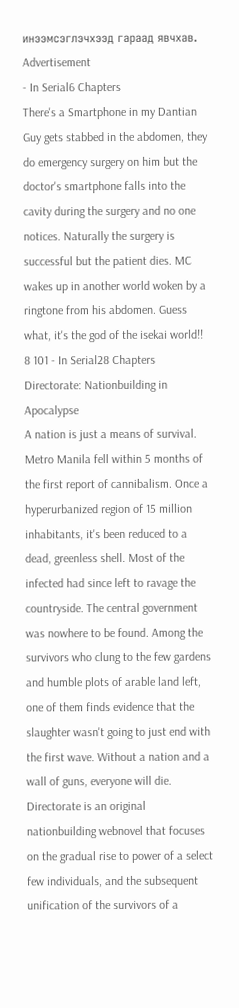инээмсэглэчхээд гараад явчхав.
Advertisement
- In Serial6 Chapters
There's a Smartphone in my Dantian
Guy gets stabbed in the abdomen, they do emergency surgery on him but the doctor's smartphone falls into the cavity during the surgery and no one notices. Naturally the surgery is successful but the patient dies. MC wakes up in another world woken by a ringtone from his abdomen. Guess what, it's the god of the isekai world!!
8 101 - In Serial28 Chapters
Directorate: Nationbuilding in Apocalypse
A nation is just a means of survival. Metro Manila fell within 5 months of the first report of cannibalism. Once a hyperurbanized region of 15 million inhabitants, it's been reduced to a dead, greenless shell. Most of the infected had since left to ravage the countryside. The central government was nowhere to be found. Among the survivors who clung to the few gardens and humble plots of arable land left, one of them finds evidence that the slaughter wasn't going to just end with the first wave. Without a nation and a wall of guns, everyone will die. Directorate is an original nationbuilding webnovel that focuses on the gradual rise to power of a select few individuals, and the subsequent unification of the survivors of a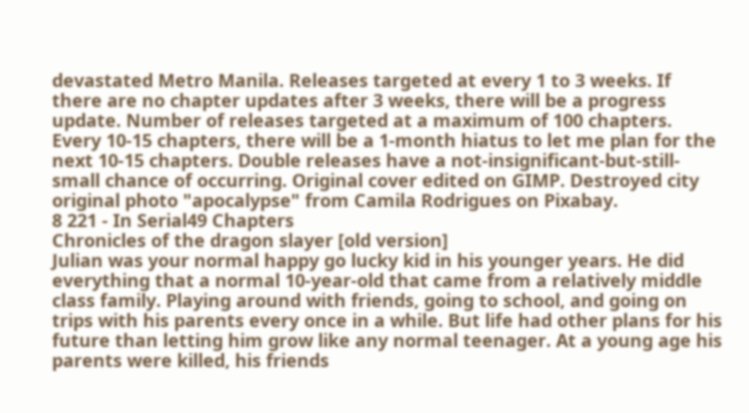devastated Metro Manila. Releases targeted at every 1 to 3 weeks. If there are no chapter updates after 3 weeks, there will be a progress update. Number of releases targeted at a maximum of 100 chapters. Every 10-15 chapters, there will be a 1-month hiatus to let me plan for the next 10-15 chapters. Double releases have a not-insignificant-but-still-small chance of occurring. Original cover edited on GIMP. Destroyed city original photo "apocalypse" from Camila Rodrigues on Pixabay.
8 221 - In Serial49 Chapters
Chronicles of the dragon slayer [old version]
Julian was your normal happy go lucky kid in his younger years. He did everything that a normal 10-year-old that came from a relatively middle class family. Playing around with friends, going to school, and going on trips with his parents every once in a while. But life had other plans for his future than letting him grow like any normal teenager. At a young age his parents were killed, his friends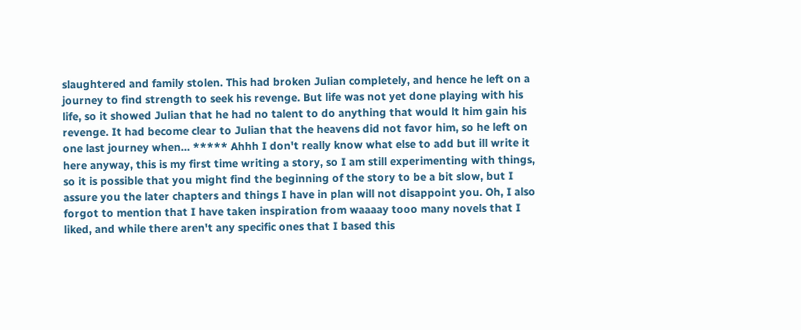slaughtered and family stolen. This had broken Julian completely, and hence he left on a journey to find strength to seek his revenge. But life was not yet done playing with his life, so it showed Julian that he had no talent to do anything that would lt him gain his revenge. It had become clear to Julian that the heavens did not favor him, so he left on one last journey when… ***** Ahhh I don't really know what else to add but ill write it here anyway, this is my first time writing a story, so I am still experimenting with things, so it is possible that you might find the beginning of the story to be a bit slow, but I assure you the later chapters and things I have in plan will not disappoint you. Oh, I also forgot to mention that I have taken inspiration from waaaay tooo many novels that I liked, and while there aren't any specific ones that I based this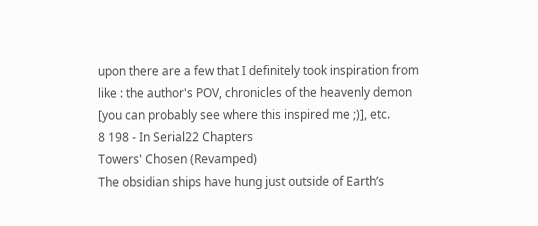upon there are a few that I definitely took inspiration from like : the author's POV, chronicles of the heavenly demon [you can probably see where this inspired me ;)], etc.
8 198 - In Serial22 Chapters
Towers' Chosen (Revamped)
The obsidian ships have hung just outside of Earth’s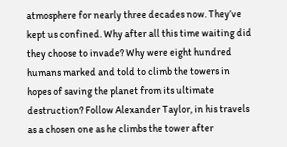atmosphere for nearly three decades now. They’ve kept us confined. Why after all this time waiting did they choose to invade? Why were eight hundred humans marked and told to climb the towers in hopes of saving the planet from its ultimate destruction? Follow Alexander Taylor, in his travels as a chosen one as he climbs the tower after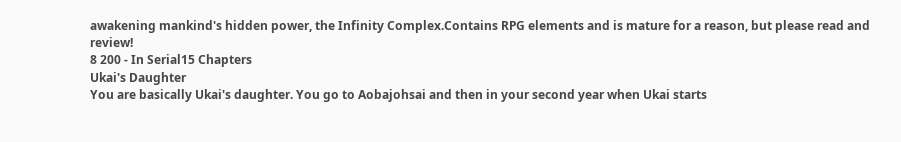awakening mankind's hidden power, the Infinity Complex.Contains RPG elements and is mature for a reason, but please read and review!
8 200 - In Serial15 Chapters
Ukai's Daughter
You are basically Ukai's daughter. You go to Aobajohsai and then in your second year when Ukai starts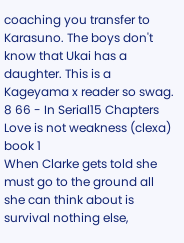coaching you transfer to Karasuno. The boys don't know that Ukai has a daughter. This is a Kageyama x reader so swag.
8 66 - In Serial15 Chapters
Love is not weakness (clexa) book 1
When Clarke gets told she must go to the ground all she can think about is survival nothing else,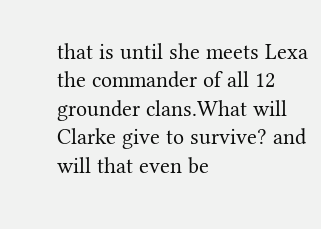that is until she meets Lexa the commander of all 12 grounder clans.What will Clarke give to survive? and will that even be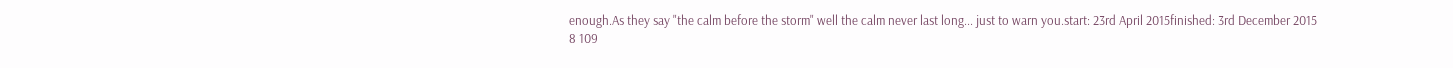enough.As they say "the calm before the storm" well the calm never last long... just to warn you.start: 23rd April 2015finished: 3rd December 2015
8 109